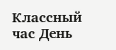Классный час День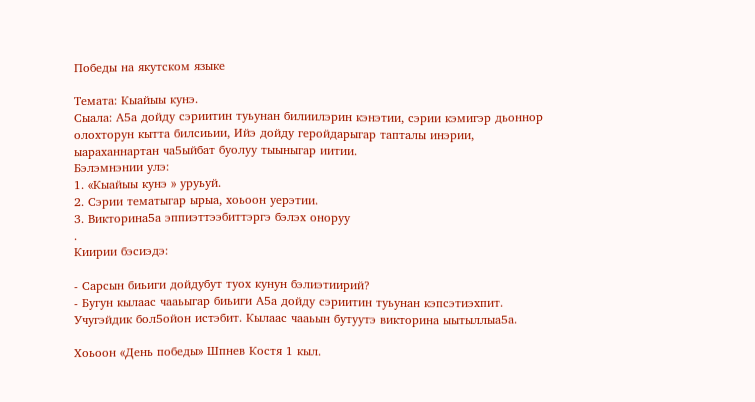Победы на якутском языке

Темата: Кыайыы кунэ.
Сыала: А5а дойду сэриитин туьунан билиилэрин кэнэтии, сэрии кэмигэр дьоннор олохторун кытта билсиьии, Ийэ дойду геройдарыгар тапталы инэрии, ыараханнартан ча5ыйбат буолуу тыыныгар иитии.
Бэлэмнэнии улэ:
1. «Кыайыы кунэ » уруьуй.
2. Сэрии тематыгар ырыа, хоьоон уерэтии.
3. Викторина5а эппиэттээбиттэргэ бэлэх оноруу
.
Киирии бэсиэдэ:

- Сарсын биьиги дойдубут туох кунун бэлиэтиирий?
- Бугун кылаас чааьыгар биьиги А5а дойду сэриитин туьунан кэпсэтиэхпит. Учугэйдик бол5ойон истэбит. Кылаас чааьын бутуутэ викторина ыытыллыа5а.

Хоьоон «День победы» Шпнев Костя 1 кыл.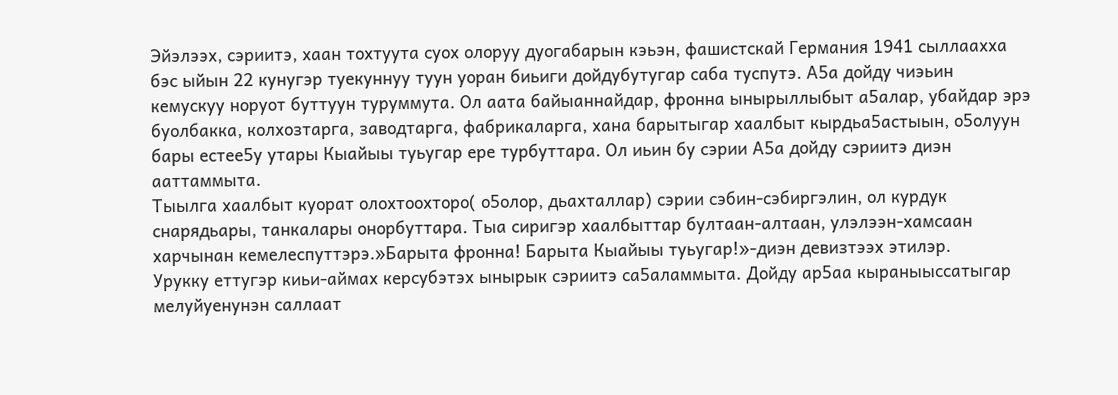Эйэлээх, сэриитэ, хаан тохтуута суох олоруу дуогабарын кэьэн, фашистскай Германия 1941 сыллаахха бэс ыйын 22 кунугэр туекуннуу туун уоран биьиги дойдубутугар саба туспутэ. А5а дойду чиэьин кемускуу норуот буттуун туруммута. Ол аата байыаннайдар, фронна ынырыллыбыт а5алар, убайдар эрэ буолбакка, колхозтарга, заводтарга, фабрикаларга, хана барытыгар хаалбыт кырдьа5астыын, о5олуун бары естее5у утары Кыайыы туьугар ере турбуттара. Ол иьин бу сэрии А5а дойду сэриитэ диэн ааттаммыта.
Тыылга хаалбыт куорат олохтоохторо( о5олор, дьахталлар) сэрии сэбин-сэбиргэлин, ол курдук снарядьары, танкалары онорбуттара. Тыа сиригэр хаалбыттар бултаан-алтаан, улэлээн-хамсаан харчынан кемелеспуттэрэ.»Барыта фронна! Барыта Кыайыы туьугар!»-диэн девизтээх этилэр.
Урукку еттугэр киьи-аймах керсубэтэх ынырык сэриитэ са5аламмыта. Дойду ар5аа кыраныыссатыгар мелуйуенунэн саллаат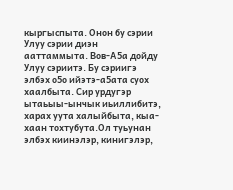кыргыспыта. Онон бу сэрии Улуу сэрии диэн ааттаммыта. Вов-А5а дойду Улуу сэриитэ. Бу сэриигэ элбэх о5о ийэтэ-а5ата суох хаалбыта. Сир урдугэр ытаьыы-ынчык иьиллибитэ, харах уута халыйбыта, кыа-хаан тохтубута.Ол туьунан элбэх киинэлэр, кинигэлэр,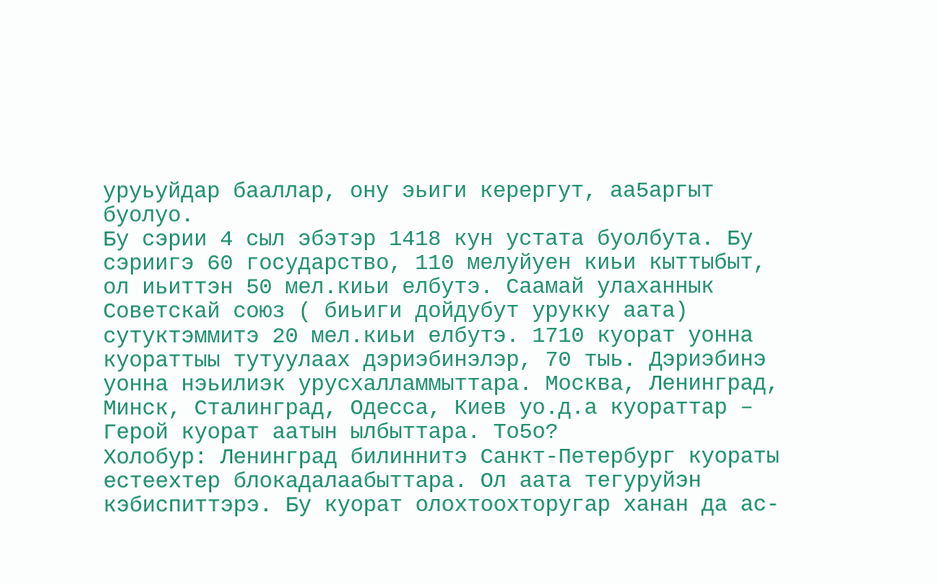уруьуйдар бааллар, ону эьиги керергут, аа5аргыт буолуо.
Бу сэрии 4 сыл эбэтэр 1418 кун устата буолбута. Бу сэриигэ 60 государство, 110 мелуйуен киьи кыттыбыт, ол иьиттэн 50 мел.киьи елбутэ. Саамай улаханнык Советскай союз ( биьиги дойдубут урукку аата) сутуктэммитэ 20 мел.киьи елбутэ. 1710 куорат уонна куораттыы тутуулаах дэриэбинэлэр, 70 тыь. Дэриэбинэ уонна нэьилиэк урусхалламмыттара. Москва, Ленинград, Минск, Сталинград, Одесса, Киев уо.д.а куораттар – Герой куорат аатын ылбыттара. То5о?
Холобур: Ленинград билиннитэ Санкт-Петербург куораты естеехтер блокадалаабыттара. Ол аата тегуруйэн кэбиспиттэрэ. Бу куорат олохтоохторугар ханан да ас-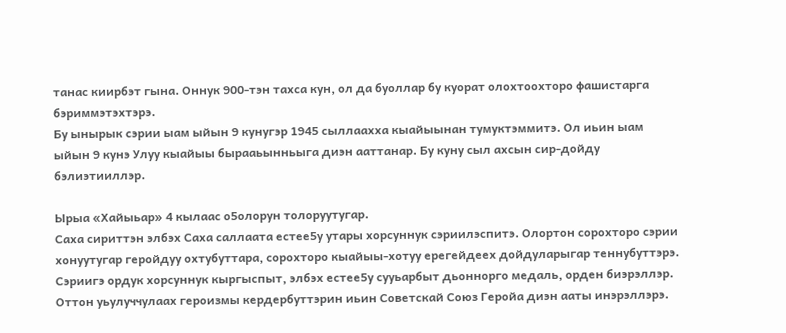танас киирбэт гына. Оннук 900-тэн тахса кун, ол да буоллар бу куорат олохтоохторо фашистарга бэриммэтэхтэрэ.
Бу ынырык сэрии ыам ыйын 9 кунугэр 1945 сыллаахха кыайыынан тумуктэммитэ. Ол иьин ыам ыйын 9 кунэ Улуу кыайыы бырааьынньыга диэн ааттанар. Бу куну сыл ахсын сир-дойду бэлиэтииллэр.

Ырыа «Хайыьар» 4 кылаас о5олорун толоруутугар.
Саха сириттэн элбэх Саха саллаата естее5у утары хорсуннук сэриилэспитэ. Олортон сорохторо сэрии хонуутугар геройдуу охтубуттара, сорохторо кыайыы-хотуу ерегейдеех дойдуларыгар теннубуттэрэ.
Сэриигэ ордук хорсуннук кыргыспыт, элбэх естее5у сууьарбыт дьоннорго медаль, орден биэрэллэр. Оттон уьулуччулаах героизмы кердербуттэрин иьин Советскай Союз Геройа диэн ааты инэрэллэрэ.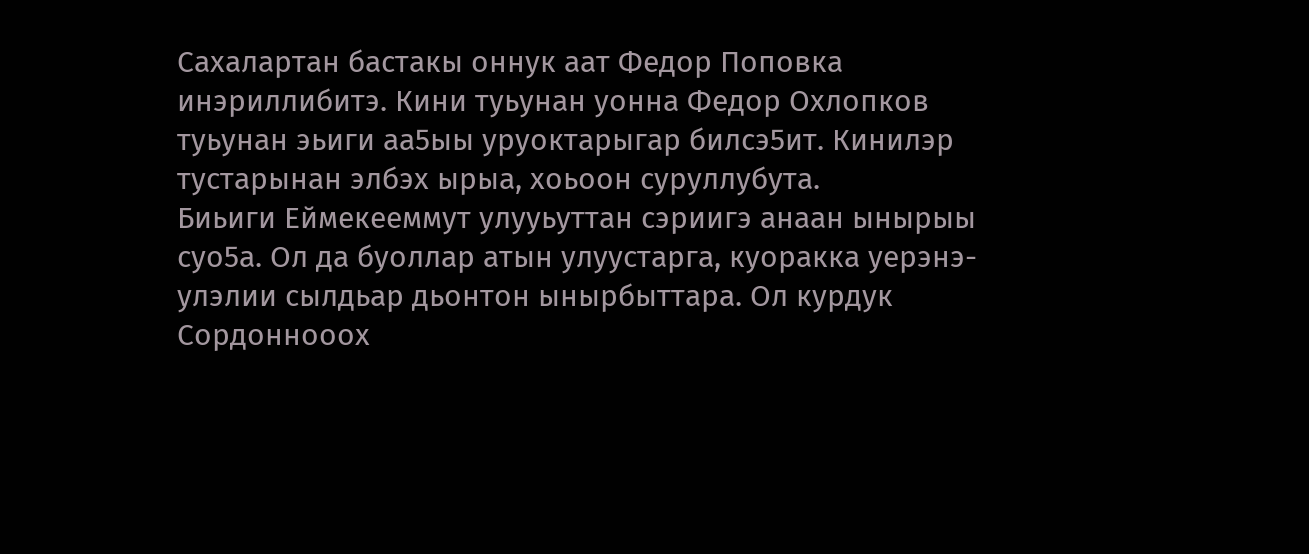Сахалартан бастакы оннук аат Федор Поповка инэриллибитэ. Кини туьунан уонна Федор Охлопков туьунан эьиги аа5ыы уруоктарыгар билсэ5ит. Кинилэр тустарынан элбэх ырыа, хоьоон суруллубута.
Биьиги Еймекееммут улууьуттан сэриигэ анаан ынырыы суо5а. Ол да буоллар атын улуустарга, куоракка уерэнэ-улэлии сылдьар дьонтон ынырбыттара. Ол курдук Сордоннооох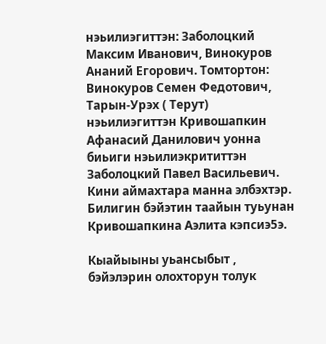нэьилиэгиттэн: Заболоцкий Максим Иванович, Винокуров Ананий Егорович. Томтортон: Винокуров Семен Федотович, Тарын-Урэх ( Терут) нэьилиэгиттэн Кривошапкин Афанасий Данилович уонна биьиги нэьилиэкрититтэн Заболоцкий Павел Васильевич. Кини аймахтара манна элбэхтэр. Билигин бэйэтин таайын туьунан Кривошапкина Аэлита кэпсиэ5э.

Кыайыыны уьансыбыт , бэйэлэрин олохторун толук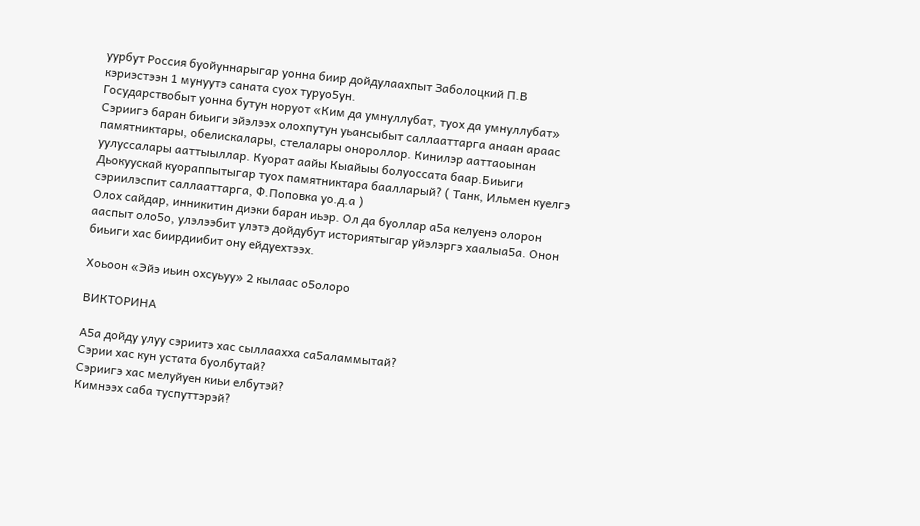уурбут Россия буойуннарыгар уонна биир дойдулаахпыт Заболоцкий П.В кэриэстээн 1 мунуутэ саната суох туруо5ун.
Государствобыт уонна бутун норуот «Ким да умнуллубат, туох да умнуллубат»
Сэриигэ баран биьиги эйэлээх олохпутун уьансыбыт саллааттарга анаан араас памятниктары, обелискалары, стелалары онороллор. Кинилэр ааттаоынан уулуссалары ааттыыллар. Куорат аайы Кыайыы болуоссата баар.Биьиги Дьокуускай куораппытыгар туох памятниктара баалларый? ( Танк, Ильмен куелгэ сэриилэспит саллааттарга, Ф.Поповка уо.д.а )
Олох сайдар, инникитин диэки баран иьэр. Ол да буоллар а5а келуенэ олорон ааспыт оло5о, улэлээбит улэтэ дойдубут историятыгар уйэлэргэ хаалыа5а. Онон биьиги хас биирдиибит ону ейдуехтээх.

Хоьоон «Эйэ иьин охсуьуу» 2 кылаас о5олоро

ВИКТОРИНА

А5а дойду улуу сэриитэ хас сыллаахха са5аламмытай?
Сэрии хас кун устата буолбутай?
Сэриигэ хас мелуйуен киьи елбутэй?
Кимнээх саба туспуттэрэй?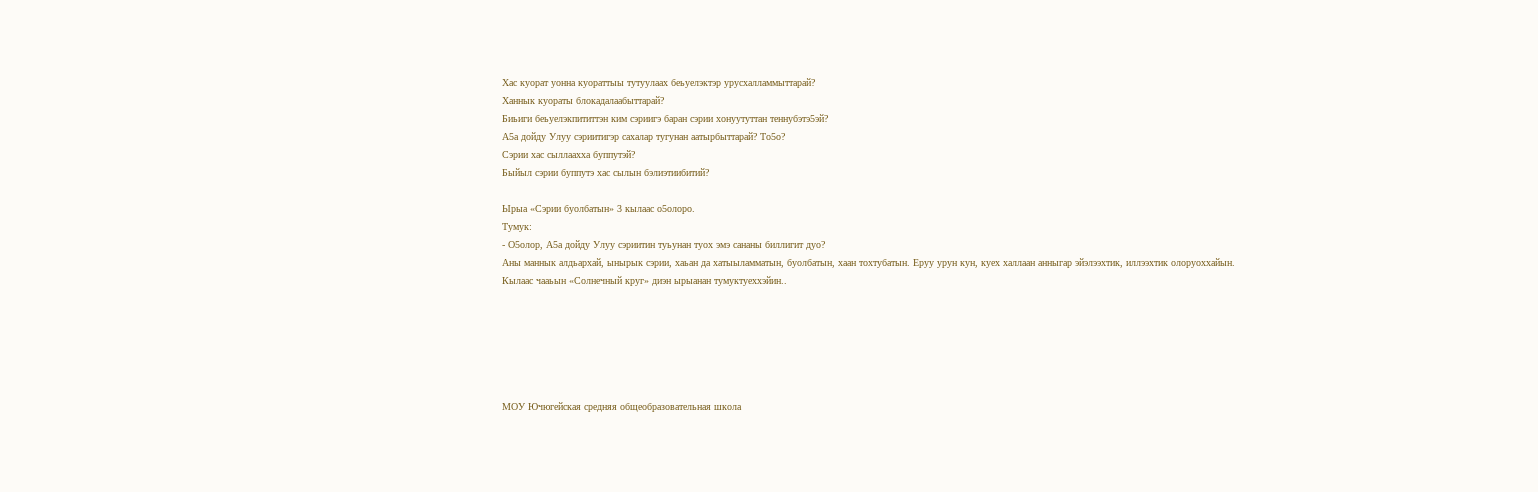Хас куорат уонна куораттыы тутуулаах беьуелэктэр урусхалламмыттарай?
Ханнык куораты блокадалаабыттарай?
Биьиги беьуелэкпититтэн ким сэриигэ баран сэрии хонуутуттан теннубэтэ5эй?
А5а дойду Улуу сэриитигэр сахалар тугунан аатырбыттарай? То5о?
Сэрии хас сыллаахха буппутэй?
Быйыл сэрии буппутэ хас сылын бэлиэтиибитий?

Ырыа «Сэрии буолбатын» 3 кылаас о5олоро.
Тумук:
- О5олор, А5а дойду Улуу сэриитин туьунан туох эмэ сананы биллигит дуо?
Аны маннык алдьархай, ынырык сэрии, хаьан да хатыыламматын, буолбатын, хаан тохтубатын. Еруу урун кун, куех халлаан анныгар эйэлээхтик, иллээхтик олоруоххайын.
Кылаас чааьын «Солнечный круг» диэн ырыанан тумуктуеххэйин..






МОУ Ючюгейская средняя общеобразовательная школа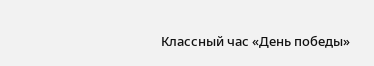Классный час «День победы»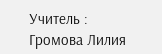Учитель : Громова Лилия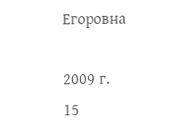Егоровна

2009 г.
15